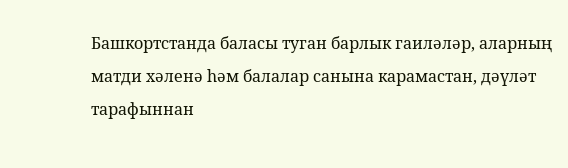Башкортстанда баласы туган барлык гаиләләр, аларның матди хәленә һәм балалар санына карамастан, дәүләт тарафыннан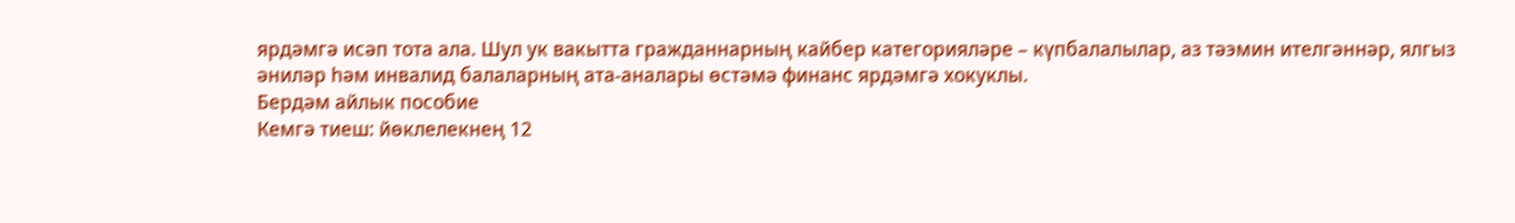ярдәмгә исәп тота ала. Шул ук вакытта гражданнарның кайбер категорияләре – күпбалалылар, аз тәэмин ителгәннәр, ялгыз әниләр һәм инвалид балаларның ата-аналары өстәмә финанс ярдәмгә хокуклы.
Бердәм айлык пособие
Кемгә тиеш: йөклелекнең 12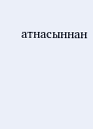атнасыннан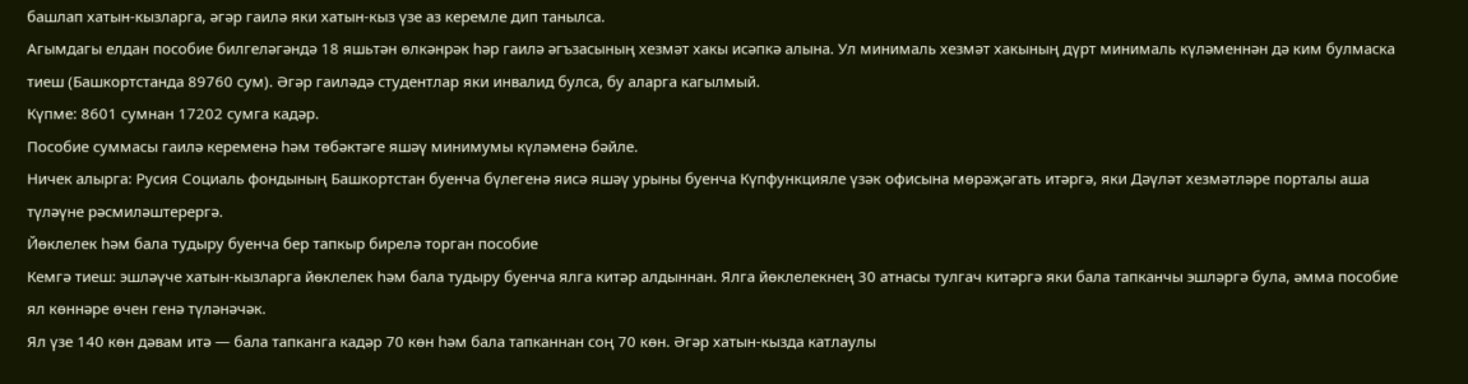башлап хатын-кызларга, әгәр гаилә яки хатын-кыз үзе аз керемле дип танылса.
Агымдагы елдан пособие билгеләгәндә 18 яшьтән өлкәнрәк һәр гаилә әгъзасының хезмәт хакы исәпкә алына. Ул минималь хезмәт хакының дүрт минималь күләменнән дә ким булмаска тиеш (Башкортстанда 89760 сум). Әгәр гаиләдә студентлар яки инвалид булса, бу аларга кагылмый.
Күпме: 8601 сумнан 17202 сумга кадәр.
Пособие суммасы гаилә кеременә һәм төбәктәге яшәү минимумы күләменә бәйле.
Ничек алырга: Русия Социаль фондының Башкортстан буенча бүлегенә яисә яшәү урыны буенча Күпфункцияле үзәк офисына мөрәҗәгать итәргә, яки Дәүләт хезмәтләре порталы аша түләүне рәсмиләштерергә.
Йөклелек һәм бала тудыру буенча бер тапкыр бирелә торган пособие
Кемгә тиеш: эшләүче хатын-кызларга йөклелек һәм бала тудыру буенча ялга китәр алдыннан. Ялга йөклелекнең 30 атнасы тулгач китәргә яки бала тапканчы эшләргә була, әмма пособие ял көннәре өчен генә түләнәчәк.
Ял үзе 140 көн дәвам итә — бала тапканга кадәр 70 көн һәм бала тапканнан соң 70 көн. Әгәр хатын-кызда катлаулы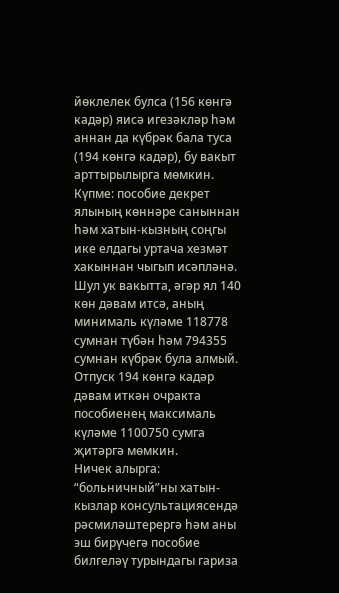йөклелек булса (156 көнгә кадәр) яисә игезәкләр һәм аннан да күбрәк бала туса (194 көнгә кадәр), бу вакыт арттырылырга мөмкин.
Күпме: пособие декрет ялының көннәре саныннан һәм хатын-кызның соңгы ике елдагы уртача хезмәт хакыннан чыгып исәпләнә. Шул ук вакытта, әгәр ял 140 көн дәвам итсә, аның минималь күләме 118778 сумнан түбән һәм 794355 сумнан күбрәк була алмый. Отпуск 194 көнгә кадәр дәвам иткән очракта пособиенең максималь күләме 1100750 сумга җитәргә мөмкин.
Ничек алырга: “больничный”ны хатын-кызлар консультациясендә рәсмиләштерергә һәм аны эш бирүчегә пособие билгеләү турындагы гариза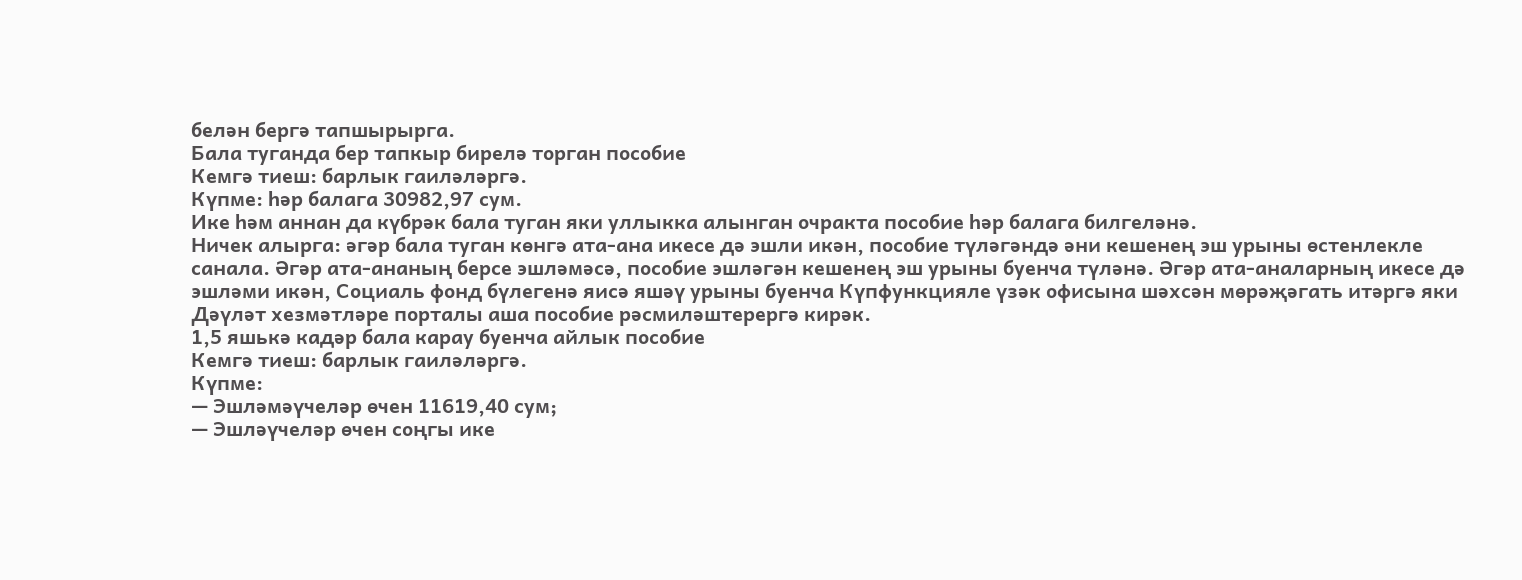белән бергә тапшырырга.
Бала туганда бер тапкыр бирелә торган пособие
Кемгә тиеш: барлык гаиләләргә.
Күпме: һәр балага 30982,97 сум.
Ике һәм аннан да күбрәк бала туган яки уллыкка алынган очракта пособие һәр балага билгеләнә.
Ничек алырга: әгәр бала туган көнгә ата-ана икесе дә эшли икән, пособие түләгәндә әни кешенең эш урыны өстенлекле санала. Әгәр ата-ананың берсе эшләмәсә, пособие эшләгән кешенең эш урыны буенча түләнә. Әгәр ата-аналарның икесе дә эшләми икән, Социаль фонд бүлегенә яисә яшәү урыны буенча Күпфункцияле үзәк офисына шәхсән мөрәҗәгать итәргә яки Дәүләт хезмәтләре порталы аша пособие рәсмиләштерергә кирәк.
1,5 яшькә кадәр бала карау буенча айлык пособие
Кемгә тиеш: барлык гаиләләргә.
Күпме:
— Эшләмәүчеләр өчен 11619,40 сум;
— Эшләүчеләр өчен соңгы ике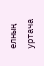елның уртача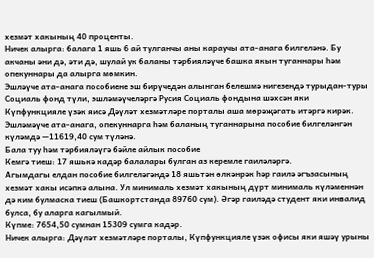хезмәт хакының 40 проценты.
Ничек алырга: балага 1 яшь 6 ай тулганчы аны караучы ата-анага билгеләнә. Бу акчаны әни дә, әти дә, шулай ук баланы тәрбияләүче башка якын туганнары һәм опекуннары да алырга мөмкин.
Эшләүче ата-анага пособиене эш бирүчедән алынган белешмә нигезендә турыдан-туры Социаль фонд түли, эшләмәүчеләргә Русия Социаль фондына шәхсән яки Күпфункцияле үзәк яисә Дәүләт хезмәтләре порталы аша мөрәҗәгать итәргә кирәк.
Эшләмәүче ата-анага, опекуннарга һәм баланың туганнарына пособие билгеләнгән күләмдә —11619,40 сум түләнә.
Бала туу һәм тәрбияләүгә бәйле айлык пособие
Кемгә тиеш: 17 яшькә кадәр балалары булган аз керемле гаиләләргә.
Агымдагы елдан пособие билгеләгәндә 18 яшьтән өлкәнрәк һәр гаилә әгъзасының хезмәт хакы исәпкә алына. Ул минималь хезмәт хакының дүрт минималь күләменнән дә ким булмаска тиеш (Башкортстанда 89760 сум). Әгәр гаиләдә студент яки инвалид булса, бу аларга кагылмый.
Күпме: 7654,50 сумнан 15309 сумга кадәр.
Ничек алырга: Дәүләт хезмәтләре порталы, Күпфункцияле үзәк офисы яки яшәү урыны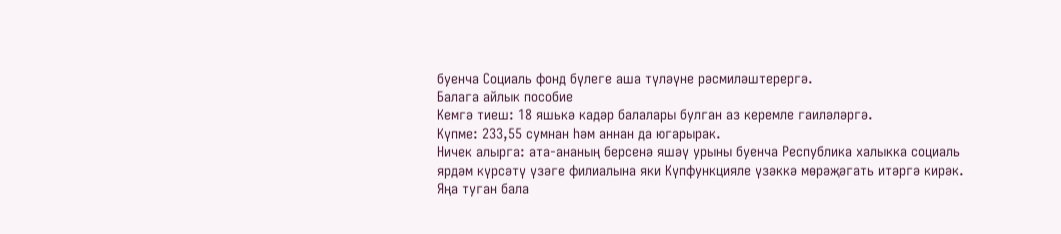буенча Социаль фонд бүлеге аша түләүне рәсмиләштерергә.
Балага айлык пособие
Кемгә тиеш: 18 яшькә кадәр балалары булган аз керемле гаиләләргә.
Күпме: 233,55 сумнан һәм аннан да югарырак.
Ничек алырга: ата-ананың берсенә яшәү урыны буенча Республика халыкка социаль ярдәм күрсәтү үзәге филиалына яки Күпфункцияле үзәккә мөрәҗәгать итәргә кирәк.
Яңа туган бала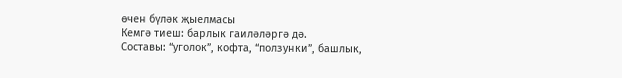өчен бүләк җыелмасы
Кемгә тиеш: барлык гаиләләргә дә.
Составы: “уголок”, кофта, “ползунки”, башлык,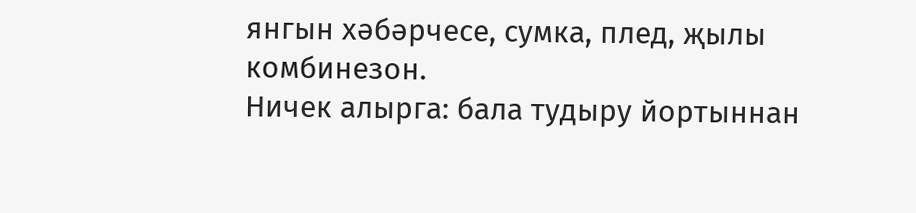янгын хәбәрчесе, сумка, плед, җылы комбинезон.
Ничек алырга: бала тудыру йортыннан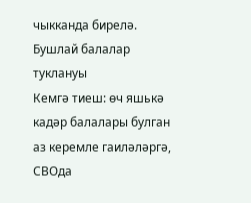чыкканда бирелә.
Бушлай балалар туклануы
Кемгә тиеш: өч яшькә кадәр балалары булган аз керемле гаиләләргә, СВОда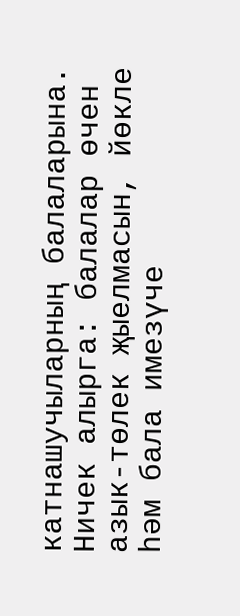катнашучыларның балаларына.
Ничек алырга: балалар өчен азык-төлек җыелмасын, йөкле һәм бала имезүче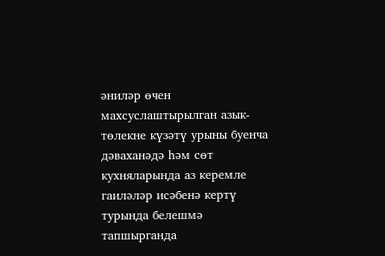әниләр өчен махсуслаштырылган азык-төлекне күзәтү урыны буенча дәваханәдә һәм сөт кухняларында аз керемле гаиләләр исәбенә кертү турында белешмә тапшырганда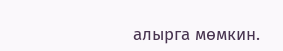алырга мөмкин.